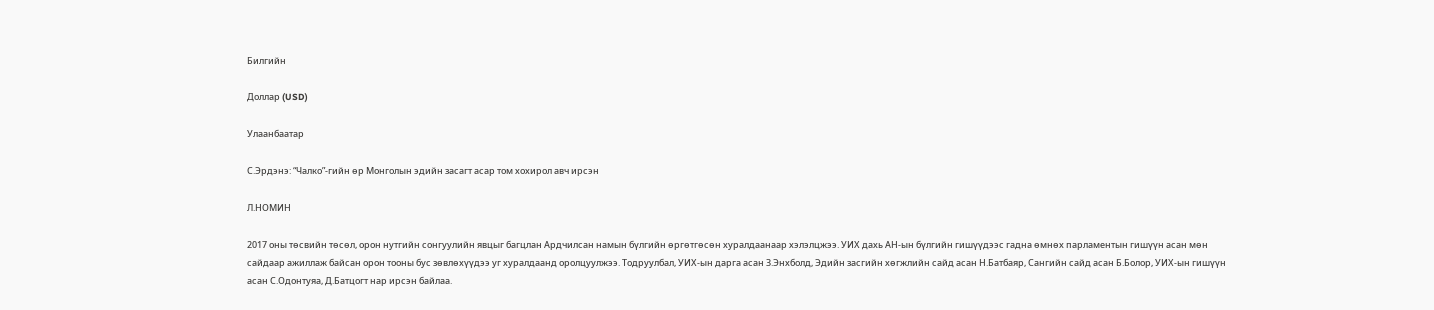Билгийн

Доллар (USD)

Улаанбаатар

С.Эрдэнэ: “Чалко”-гийн өр Монголын эдийн засагт асар том хохирол авч ирсэн

Л.НОМИН

2017 оны төсвийн төсөл, орон нутгийн сонгуулийн явцыг багцлан Ардчилсан намын бүлгийн өргөтгөсөн хуралдаанаар хэлэлцжээ. УИХ дахь АН-ын бүлгийн гишүүдээс гадна өмнөх парламентын гишүүн асан мөн сайдаар ажиллаж байсан орон тооны бус зөвлөхүүдээ уг хуралдаанд оролцуулжээ. Тодруулбал, УИХ-ын дарга асан З.Энхболд, Эдийн засгийн хөгжлийн сайд асан Н.Батбаяр, Сангийн сайд асан Б.Болор, УИХ-ын гишүүн асан С.Одонтуяа, Д.Батцогт нар ирсэн байлаа.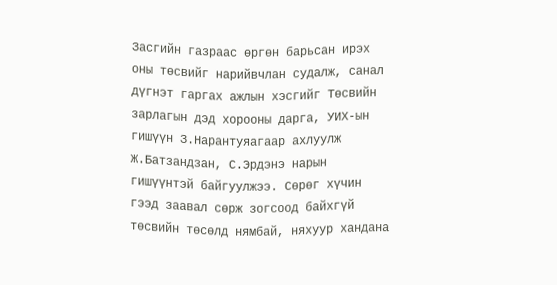Засгийн газраас өргөн барьсан ирэх оны төсвийг нарийвчлан судалж, санал дүгнэт гаргах ажлын хэсгийг Төсвийн зарлагын дэд хорооны дарга, УИХ-ын гишүүн З.Нарантуяагаар ахлуулж Ж.Батзандзан, С.Эрдэнэ нарын гишүүнтэй байгуулжээ. Сөрөг хүчин гээд заавал сөрж зогсоод байхгүй төсвийн төсөлд нямбай, няхуур хандана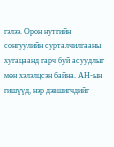гэлээ. Орон нутгийн сонгуулийн сурталчилгааны хугацаанд гарч буй асуудлыг мөн хэлэлцсэн байна. АН-ын гишүүд, нэр дэвшигчдийг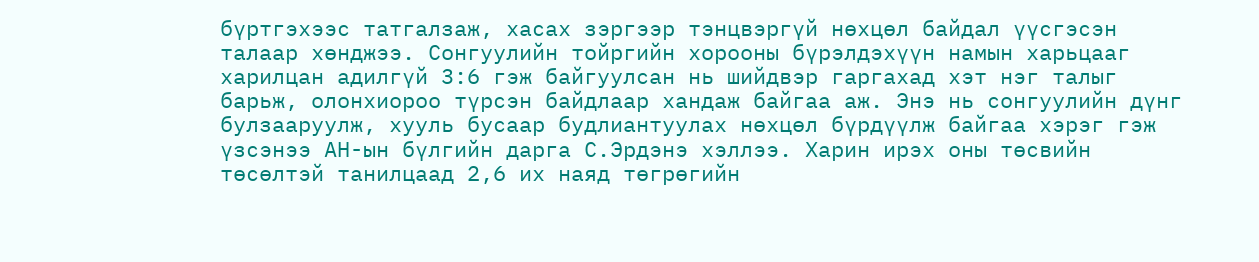бүртгэхээс татгалзаж, хасах зэргээр тэнцвэргүй нөхцөл байдал үүсгэсэн талаар хөнджээ. Сонгуулийн тойргийн хорооны бүрэлдэхүүн намын харьцааг харилцан адилгүй 3:6 гэж байгуулсан нь шийдвэр гаргахад хэт нэг талыг барьж, олонхиороо түрсэн байдлаар хандаж байгаа аж. Энэ нь сонгуулийн дүнг булзааруулж, хууль бусаар будлиантуулах нөхцөл бүрдүүлж байгаа хэрэг гэж үзсэнээ АН-ын бүлгийн дарга С.Эрдэнэ хэллээ. Харин ирэх оны төсвийн төсөлтэй танилцаад 2,6 их наяд төгрөгийн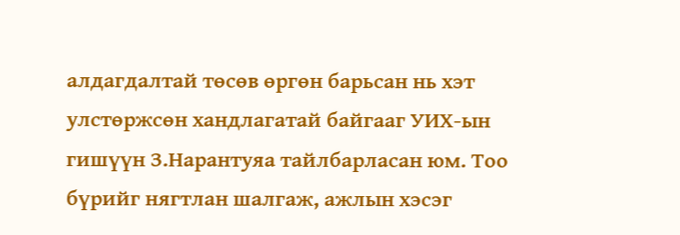алдагдалтай төсөв өргөн барьсан нь хэт улстөржсөн хандлагатай байгааг УИХ-ын гишүүн З.Нарантуяа тайлбарласан юм. Тоо бүрийг нягтлан шалгаж, ажлын хэсэг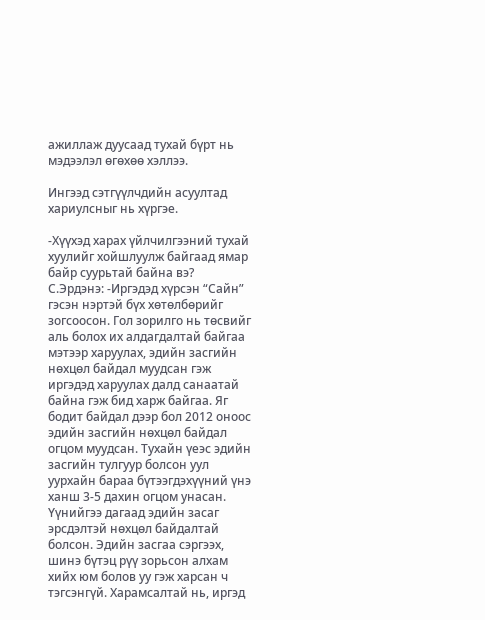ажиллаж дуусаад тухай бүрт нь мэдээлэл өгөхөө хэллээ.

Ингээд сэтгүүлчдийн асуултад хариулсныг нь хүргэе.

-Хүүхэд харах үйлчилгээний тухай хуулийг хойшлуулж байгаад ямар байр суурьтай байна вэ?
С.Эрдэнэ: -Иргэдэд хүрсэн “Сайн” гэсэн нэртэй бүх хөтөлбөрийг зогсоосон. Гол зорилго нь төсвийг аль болох их алдагдалтай байгаа мэтээр харуулах, эдийн засгийн нөхцөл байдал муудсан гэж иргэдэд харуулах далд санаатай байна гэж бид харж байгаа. Яг бодит байдал дээр бол 2012 оноос эдийн засгийн нөхцөл байдал огцом муудсан. Тухайн үеэс эдийн засгийн тулгуур болсон уул уурхайн бараа бүтээгдэхүүний үнэ ханш 3-5 дахин огцом унасан. Үүнийгээ дагаад эдийн засаг эрсдэлтэй нөхцөл байдалтай болсон. Эдийн засгаа сэргээх, шинэ бүтэц рүү зорьсон алхам хийх юм болов уу гэж харсан ч тэгсэнгүй. Харамсалтай нь, иргэд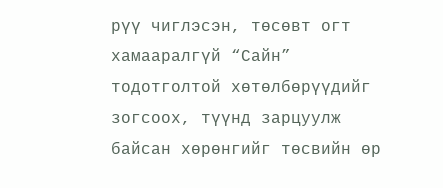рүү чиглэсэн, төсөвт огт хамааралгүй “Сайн” тодотголтой хөтөлбөрүүдийг зогсоох, түүнд зарцуулж байсан хөрөнгийг төсвийн өр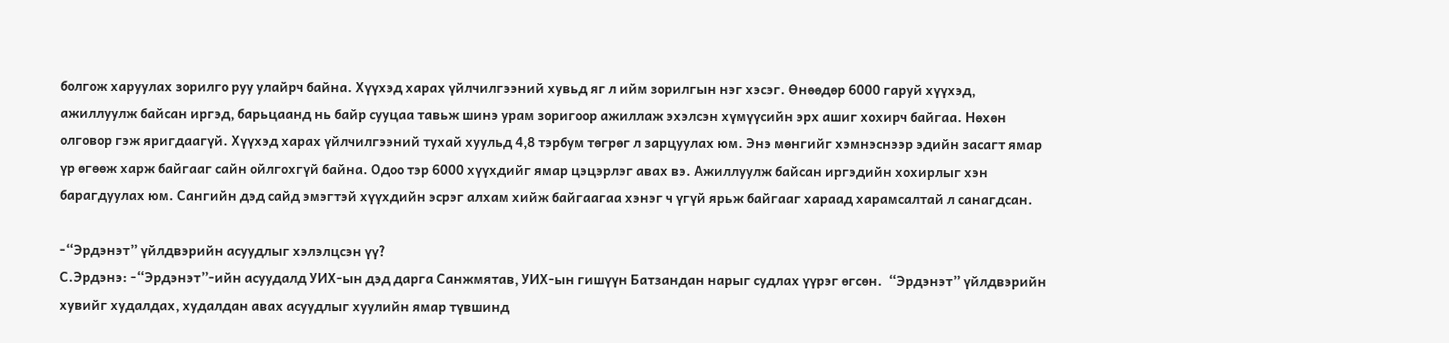болгож харуулах зорилго руу улайрч байна. Хүүхэд харах үйлчилгээний хувьд яг л ийм зорилгын нэг хэсэг. Өнөөдөр 6000 гаруй хүүхэд, ажиллуулж байсан иргэд, барьцаанд нь байр сууцаа тавьж шинэ урам зоригоор ажиллаж эхэлсэн хүмүүсийн эрх ашиг хохирч байгаа. Нөхөн олговор гэж яригдаагүй. Хүүхэд харах үйлчилгээний тухай хуульд 4,8 тэрбум төгрөг л зарцуулах юм. Энэ мөнгийг хэмнэснээр эдийн засагт ямар үр өгөөж харж байгааг сайн ойлгохгүй байна. Одоо тэр 6000 хүүхдийг ямар цэцэрлэг авах вэ. Ажиллуулж байсан иргэдийн хохирлыг хэн барагдуулах юм. Сангийн дэд сайд эмэгтэй хүүхдийн эсрэг алхам хийж байгаагаа хэнэг ч үгүй ярьж байгааг хараад харамсалтай л санагдсан.

-“Эрдэнэт” үйлдвэрийн асуудлыг хэлэлцсэн үү?
С.Эрдэнэ: -“Эрдэнэт”-ийн асуудалд УИХ-ын дэд дарга Санжмятав, УИХ-ын гишүүн Батзандан нарыг судлах үүрэг өгсөн.  “Эрдэнэт” үйлдвэрийн хувийг худалдах, худалдан авах асуудлыг хуулийн ямар түвшинд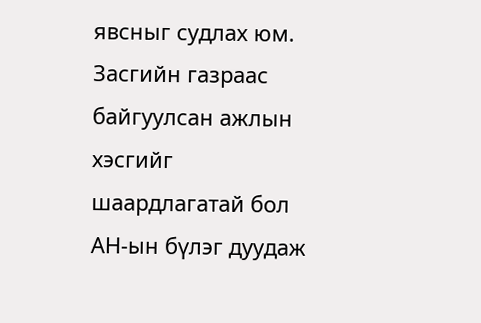явсныг судлах юм. Засгийн газраас байгуулсан ажлын хэсгийг шаардлагатай бол АН-ын бүлэг дуудаж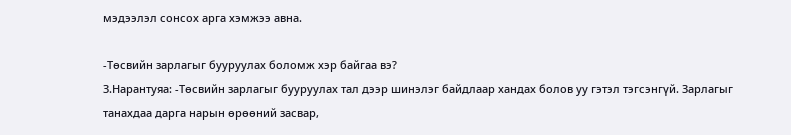мэдээлэл сонсох арга хэмжээ авна.

-Төсвийн зарлагыг бууруулах боломж хэр байгаа вэ?
З.Нарантуяа: -Төсвийн зарлагыг бууруулах тал дээр шинэлэг байдлаар хандах болов уу гэтэл тэгсэнгүй. Зарлагыг танахдаа дарга нарын өрөөний засвар,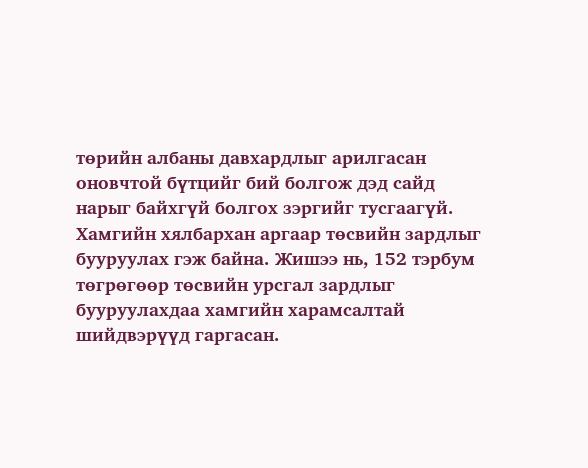төрийн албаны давхардлыг арилгасан оновчтой бүтцийг бий болгож дэд сайд нарыг байхгүй болгох зэргийг тусгаагүй. Хамгийн хялбархан аргаар төсвийн зардлыг бууруулах гэж байна. Жишээ нь, 152 тэрбум төгрөгөөр төсвийн урсгал зардлыг бууруулахдаа хамгийн харамсалтай шийдвэрүүд гаргасан.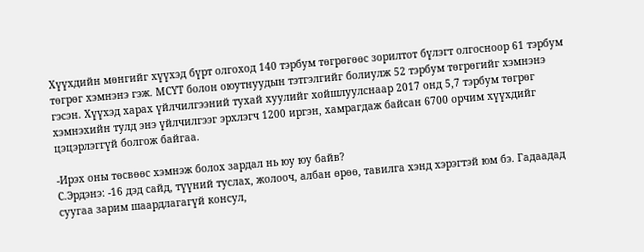Хүүхдийн мөнгийг хүүхэд бүрт олгоход 140 тэрбум төгрөгөөс зорилтот бүлэгт олгосноор 61 тэрбум төгрөг хэмнэнэ гэж. МСҮТ болон оюутнуудын тэтгэлгийг болиулж 52 тэрбум төгрөгийг хэмнэнэ гэсэн. Хүүхэд харах үйлчилгээний тухай хуулийг хойшлуулснаар 2017 онд 5,7 тэрбум төгрөг хэмнэхийн тулд энэ үйлчилгээг эрхлэгч 1200 иргэн, хамрагдаж байсан 6700 орчим хүүхдийг цэцэрлэггүй болгож байгаа.

-Ирэх оны төсвөөс хэмнэж болох зардал нь юу юу байв?
С.Эрдэнэ: -16 дэд сайд, түүний туслах, жолооч, албан өрөө, тавилга хэнд хэрэгтэй юм бэ. Гадаадад суугаа зарим шаардлагагүй консул,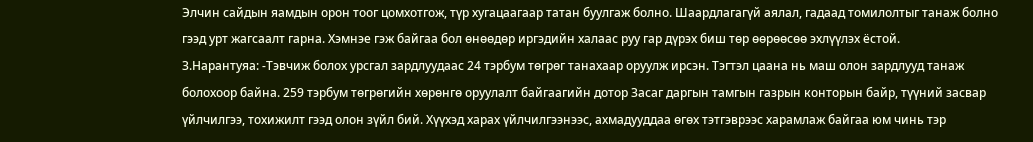Элчин сайдын яамдын орон тоог цомхотгож, түр хугацаагаар татан буулгаж болно. Шаардлагагүй аялал, гадаад томилолтыг танаж болно гээд урт жагсаалт гарна. Хэмнэе гэж байгаа бол өнөөдөр иргэдийн халаас руу гар дүрэх биш төр өөрөөсөө эхлүүлэх ёстой.
З.Нарантуяа: -Тэвчиж болох урсгал зардлуудаас 24 тэрбум төгрөг танахаар оруулж ирсэн. Тэгтэл цаана нь маш олон зардлууд танаж болохоор байна. 259 тэрбум төгрөгийн хөрөнгө оруулалт байгаагийн дотор Засаг даргын тамгын газрын конторын байр, түүний засвар үйлчилгээ, тохижилт гээд олон зүйл бий. Хүүхэд харах үйлчилгээнээс, ахмадууддаа өгөх тэтгэврээс харамлаж байгаа юм чинь тэр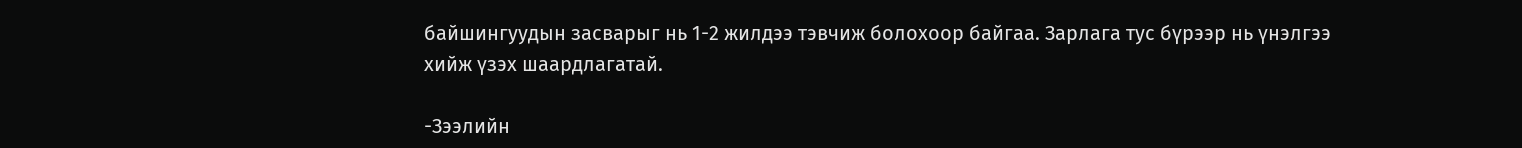байшингуудын засварыг нь 1-2 жилдээ тэвчиж болохоор байгаа. Зарлага тус бүрээр нь үнэлгээ хийж үзэх шаардлагатай.

-Зээлийн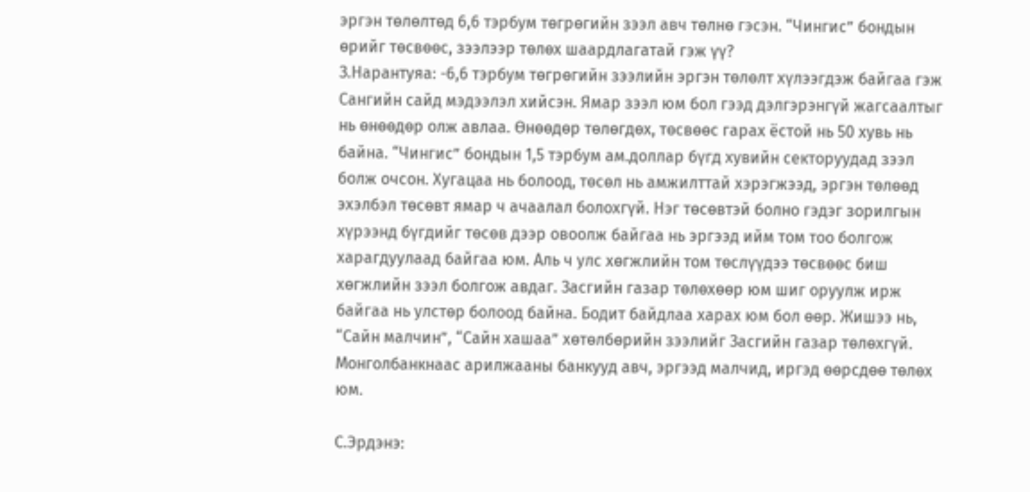эргэн төлөлтөд 6,6 тэрбум төгрөгийн зээл авч төлнө гэсэн. “Чингис” бондын өрийг төсвөөс, зээлээр төлөх шаардлагатай гэж үү?
З.Нарантуяа: -6,6 тэрбум төгрөгийн зээлийн эргэн төлөлт хүлээгдэж байгаа гэж Сангийн сайд мэдээлэл хийсэн. Ямар зээл юм бол гээд дэлгэрэнгүй жагсаалтыг нь өнөөдөр олж авлаа. Өнөөдөр төлөгдөх, төсвөөс гарах ёстой нь 50 хувь нь байна. “Чингис” бондын 1,5 тэрбум ам.доллар бүгд хувийн секторуудад зээл болж очсон. Хугацаа нь болоод, төсөл нь амжилттай хэрэгжээд, эргэн төлөөд эхэлбэл төсөвт ямар ч ачаалал болохгүй. Нэг төсөвтэй болно гэдэг зорилгын хүрээнд бүгдийг төсөв дээр овоолж байгаа нь эргээд ийм том тоо болгож харагдуулаад байгаа юм. Аль ч улс хөгжлийн том төслүүдээ төсвөөс биш хөгжлийн зээл болгож авдаг. Засгийн газар төлөхөөр юм шиг оруулж ирж байгаа нь улстөр болоод байна. Бодит байдлаа харах юм бол өөр. Жишээ нь, “Сайн малчин”, “Сайн хашаа” хөтөлбөрийн зээлийг Засгийн газар төлөхгүй. Монголбанкнаас арилжааны банкууд авч, эргээд малчид, иргэд өөрсдөө төлөх юм.

С.Эрдэнэ: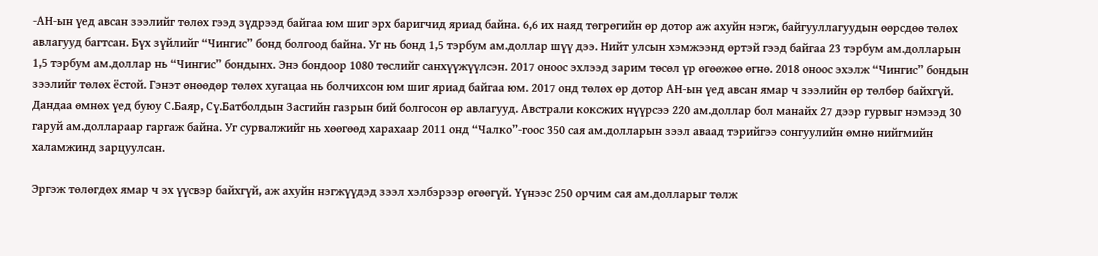-АН-ын үед авсан зээлийг төлөх гээд зүдрээд байгаа юм шиг эрх баригчид яриад байна. 6,6 их наяд төгрөгийн өр дотор аж ахуйн нэгж, байгууллагуудын өөрсдөө төлөх авлагууд багтсан. Бүх зүйлийг “Чингис” бонд болгоод байна. Уг нь бонд 1,5 тэрбум ам.доллар шүү дээ. Нийт улсын хэмжээнд өртэй гээд байгаа 23 тэрбум ам.долларын 1,5 тэрбум ам.доллар нь “Чингис” бондынх. Энэ бондоор 1080 төслийг санхүүжүүлсэн. 2017 оноос эхлээд зарим төсөл үр өгөөжөө өгнө. 2018 оноос эхэлж “Чингис” бондын зээлийг төлөх ёстой. Гэнэт өнөөдөр төлөх хугацаа нь болчихсон юм шиг яриад байгаа юм. 2017 онд төлөх өр дотор АН-ын үед авсан ямар ч зээлийн өр төлбөр байхгүй. Дандаа өмнөх үед буюу С.Баяр, Сү.Батболдын Засгийн газрын бий болгосон өр авлагууд. Австрали коксжих нүүрсээ 220 ам.доллар бол манайх 27 дээр гурвыг нэмээд 30 гаруй ам.доллараар гаргаж байна. Уг сурвалжийг нь хөөгөөд харахаар 2011 онд “Чалко”-гоос 350 сая ам.долларын зээл аваад тэрийгээ сонгуулийн өмнө нийгмийн халамжинд зарцуулсан.

Эргэж төлөгдөх ямар ч эх үүсвэр байхгүй, аж ахуйн нэгжүүдэд зээл хэлбэрээр өгөөгүй. Үүнээс 250 орчим сая ам.долларыг төлж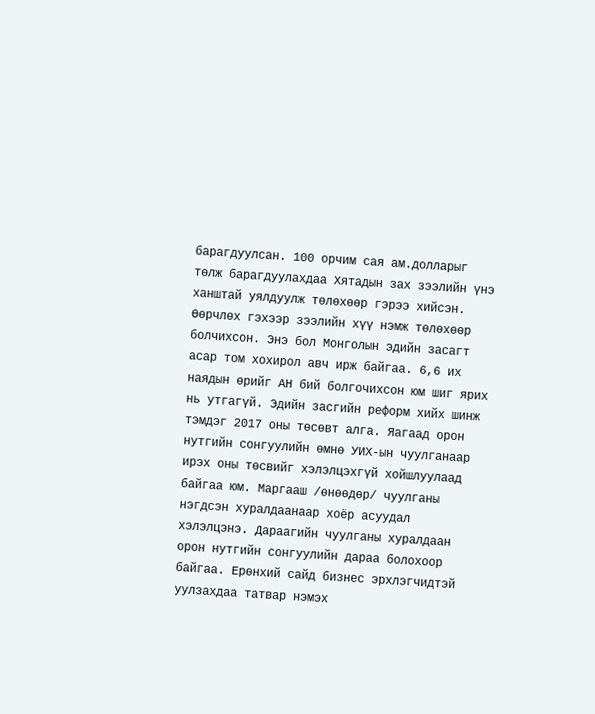барагдуулсан. 100 орчим сая ам.долларыг төлж барагдуулахдаа Хятадын зах зээлийн үнэ ханштай уялдуулж төлөхөөр гэрээ хийсэн. Өөрчлөх гэхээр зээлийн хүү нэмж төлөхөөр болчихсон. Энэ бол Монголын эдийн засагт асар том хохирол авч ирж байгаа. 6,6 их наядын өрийг АН бий болгочихсон юм шиг ярих нь утгагүй. Эдийн засгийн реформ хийх шинж тэмдэг 2017 оны төсөвт алга. Яагаад орон нутгийн сонгуулийн өмнө УИХ-ын чуулганаар ирэх оны төсвийг хэлэлцэхгүй хойшлуулаад байгаа юм. Маргааш /өнөөдөр/ чуулганы нэгдсэн хуралдаанаар хоёр асуудал хэлэлцэнэ. Дараагийн чуулганы хуралдаан орон нутгийн сонгуулийн дараа болохоор байгаа. Ерөнхий сайд бизнес эрхлэгчидтэй уулзахдаа татвар нэмэх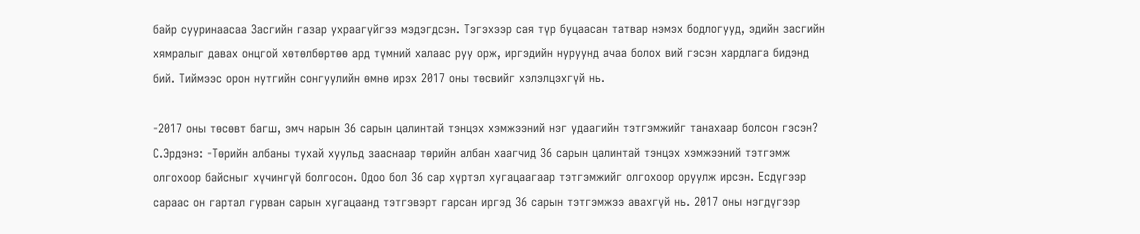байр сууринаасаа Засгийн газар ухраагүйгээ мэдэгдсэн. Тэгэхээр сая түр буцаасан татвар нэмэх бодлогууд, эдийн засгийн хямралыг давах онцгой хөтөлбөртөө ард түмний халаас руу орж, иргэдийн нуруунд ачаа болох вий гэсэн хардлага бидэнд бий. Тиймээс орон нутгийн сонгуулийн өмнө ирэх 2017 оны төсвийг хэлэлцэхгүй нь.

-2017 оны төсөвт багш, эмч нарын 36 сарын цалинтай тэнцэх хэмжээний нэг удаагийн тэтгэмжийг танахаар болсон гэсэн?
С.Эрдэнэ: -Төрийн албаны тухай хуульд зааснаар төрийн албан хаагчид 36 сарын цалинтай тэнцэх хэмжээний тэтгэмж олгохоор байсныг хүчингүй болгосон. Одоо бол 36 сар хүртэл хугацаагаар тэтгэмжийг олгохоор оруулж ирсэн. Есдүгээр сараас он гартал гурван сарын хугацаанд тэтгэвэрт гарсан иргэд 36 сарын тэтгэмжээ авахгүй нь. 2017 оны нэгдүгээр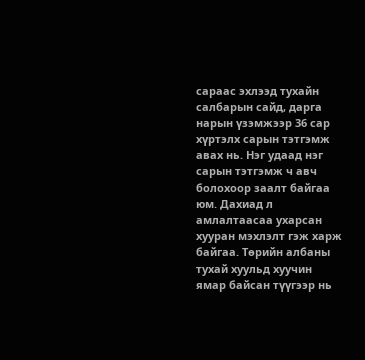сараас эхлээд тухайн салбарын сайд, дарга нарын үзэмжээр 36 сар хүртэлх сарын тэтгэмж авах нь. Нэг удаад нэг сарын тэтгэмж ч авч болохоор заалт байгаа юм. Дахиад л амлалтаасаа ухарсан хууран мэхлэлт гэж харж байгаа. Төрийн албаны тухай хуульд хуучин ямар байсан түүгээр нь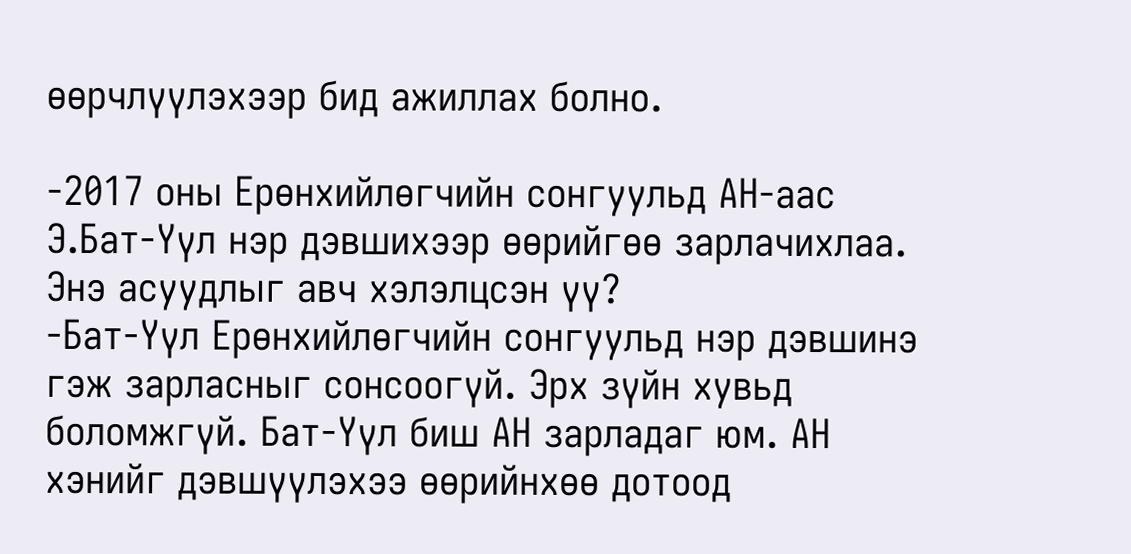өөрчлүүлэхээр бид ажиллах болно.

-2017 оны Ерөнхийлөгчийн сонгуульд АН-аас Э.Бат-Үүл нэр дэвшихээр өөрийгөө зарлачихлаа. Энэ асуудлыг авч хэлэлцсэн үү?
-Бат-Үүл Ерөнхийлөгчийн сонгуульд нэр дэвшинэ гэж зарласныг сонсоогүй. Эрх зүйн хувьд боломжгүй. Бат-Үүл биш АН зарладаг юм. АН хэнийг дэвшүүлэхээ өөрийнхөө дотоод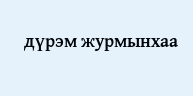дүрэм журмынхаа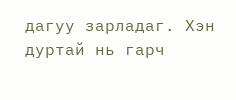дагуу зарладаг. Хэн дуртай нь гарч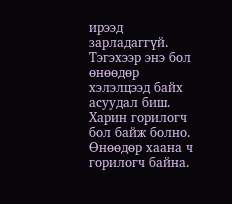ирээд зарладаггүй. Тэгэхээр энэ бол өнөөдөр хэлэлцээд байх асуудал биш. Харин горилогч бол байж болно. Өнөөдөр хаана ч горилогч байна.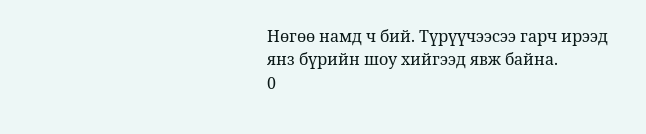Нөгөө намд ч бий. Түрүүчээсээ гарч ирээд янз бүрийн шоу хийгээд явж байна.
0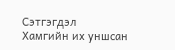Сэтгэгдэл
Хамгийн их уншсан